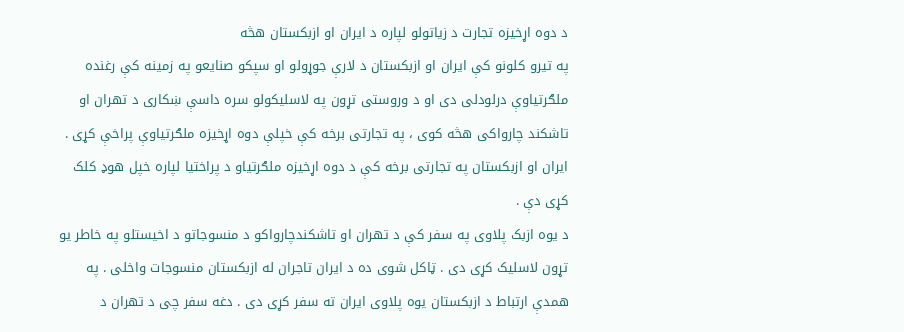د دوه اړخیزه تجارت د زیاتولو لپاره د ایران او ازبکستان هڅه
په تیرو کلونو کې ایران او ازبکستان د لارې جوړولو او سپکو صنایعو په زمینه کې رغنده ملګرتیاوې درلودلی دی او د وروستی تړون په لاسلیکولو سره داسې ښکاری د تهران او تاشکند چارواکی هڅه کوی ، په تجارتی برخه کې خپلې دوه اړخیزه ملګرتیاوې پراخې کړی .
ایران او ازبکستان په تجارتی برخه کې د دوه اړخیزه ملګرتیاو د پراختیا لپاره خپل هوډ کلک کړی دې .
د یوه ازبک پلاوی په سفر کې د تهران او تاشکندچارواکو د منسوجاتو د اخیستلو په خاطر یو تړون لاسلیک کړی دی . ټاکل شوی ده د ایران تاجران له ازبکستان منسوجات واخلی . په همدې ارتباط د ازبکستان یوه پلاوی ایران ته سفر کړی دی . دغه سفر چی د تهران د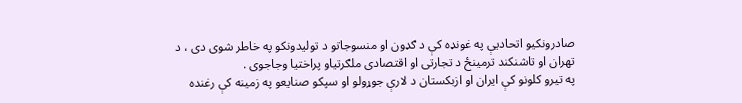صادرونکیو اتحادیې په غونډه کې د ګډون او منسوجاتو د تولیدونکو په خاطر شوی دی ، د تهران او تاشنکند ترمینځ د تجارتی او اقتصادی ملګرتیاو پراختیا وجاجوی .
په تیرو کلونو کې ایران او ازبکستان د لارې جوړولو او سپکو صنایعو په زمینه کې رغنده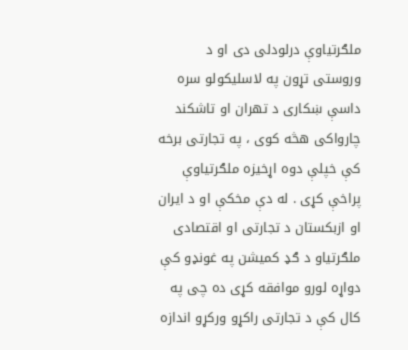ملګرتیاوې درلودلی دی او د وروستی تړون په لاسلیکولو سره داسې ښکاری د تهران او تاشکند چارواکی هڅه کوی ، په تجارتی برخه کې خپلې دوه اړخیزه ملګرتیاوې پراخې کړی . له دې مخکې او د ایران او ازبکستان د تجارتی او اقتصادی ملګرتیاو د ګډ کمیشن په غونډو کې دواړه لورو موافقه کړی ده چی په کال کې د تجارتی راکړو ورکړو اندازه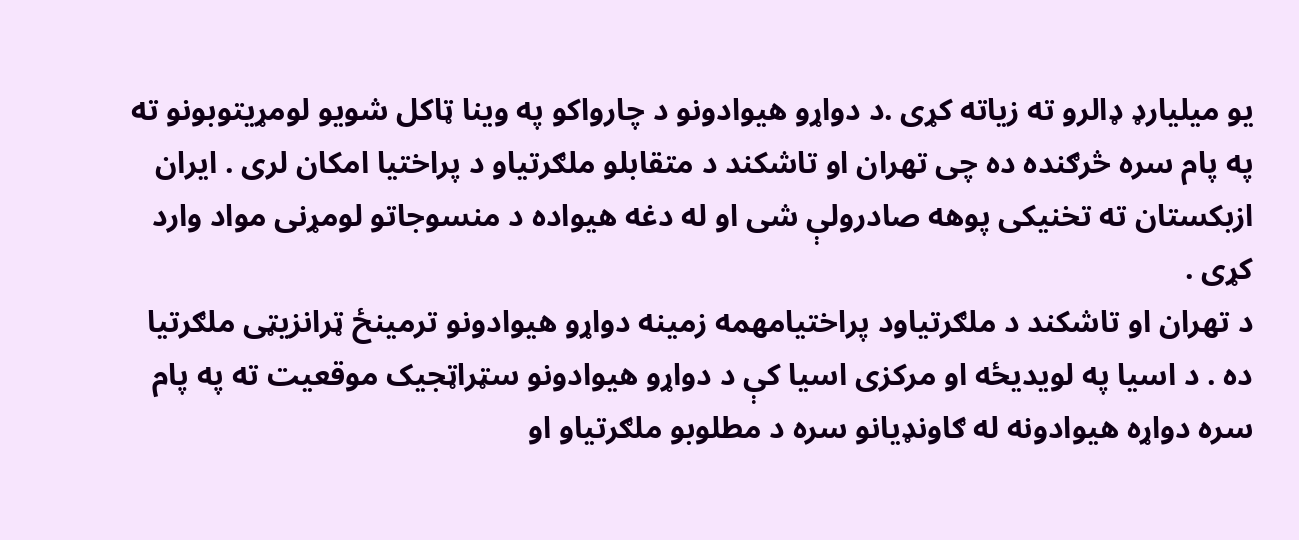یو میلیارډ ډالرو ته زیاته کړی .د دواړو هیوادونو د چارواکو په وینا ټاکل شویو لومړیتوبونو ته په پام سره څرګنده ده چی تهران او تاشکند د متقابلو ملګرتیاو د پراختیا امکان لری . ایران ازبکستان ته تخنیکی پوهه صادرولې شی او له دغه هیواده د منسوجاتو لومړنی مواد وارد کړی .
د تهران او تاشکند د ملګرتیاود پراختیامهمه زمینه دواړو هیوادونو ترمینځ ټرانزیټی ملګرتیا ده . د اسیا په لویدیځه او مرکزی اسیا کې د دواړو هیوادونو سټراټجیک موقعیت ته په پام سره دواړه هیوادونه له ګاونډیانو سره د مطلوبو ملګرتیاو او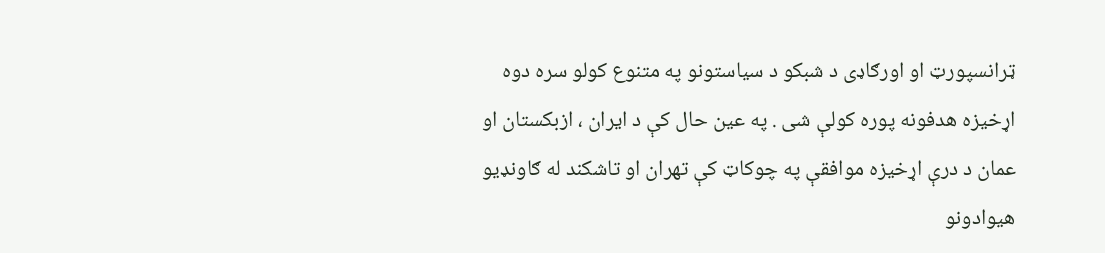ټرانسپورټ او اورګاډی د شبکو د سیاستونو په متنوع کولو سره دوه اړخیزه هدفونه پوره کولې شی . په عین حال کې د ایران ، ازبکستان او عمان د درې اړخیزه موافقې په چوکاټ کې تهران او تاشکند له ګاونډیو هیوادونو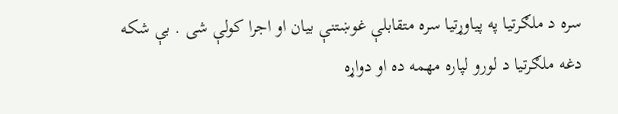سره د ملګرتیا په پیاوړتیا سره متقابلې غوښتنې بیان او اجرا کولې شی . بې شکه دغه ملګرتیا د لورو لپاره مهمه ده او دواړه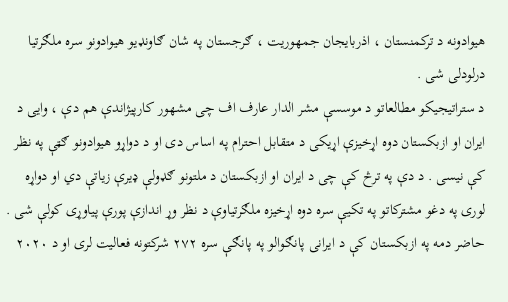هیوادونه د ترکمنستان ، اذربایجان جمهوریت ، ګرجستان په شان ګاونډیو هیوادونو سره ملګرتیا درلودلی شی .
د ستراتیجیکو مطالعاتو د موسسې مشر الدار عارف اف چی مشهور کارپیژاندې هم دې ، وایی د ایران او ازبکستان دوه اړخیزې اړیکی د متقابل احترام په اساس دی او د دواړو هیوادونو ګټې په نظر کې نیسی . د دې په ترڅ کې چی د ایران او ازبکستان د ملتونو ګډولې ډیرې زیاتې دي او دواړه لوری په دغو مشترکاتو په تکیې سره دوه اړخیزه ملګرتیاوې د نظر وړ اندازې پورې پیاوړی کولې شی .
حاضر دمه په ازبکستان کې د ایرانی پانګوالو په پانګې سره ۲۷۲ شرکتونه فعالیت لری او د ۲۰۲۰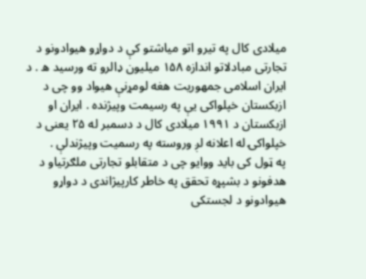میلادی کال په تیرو اتو میاشتو کې د دواړو هیوادونو د تجارتی مبادلاتو اندازه ۱۵۸ میلیون ډالرو ته ورسید ه . د ایران اسلامی جمهوریت هغه لومړنې هیواد وو چی د ازبکستان خپلواکی یې په رسیمت وپیژنده . ایران او ازبکستان د ۱۹۹۱ میلادی کال د دسمبر له ۲۵ یعنی د خپلواکۍ له اعلانه لږ وروسته په رسمیت وپیژندلې .
په ټول کی باید ووایو چی د متقابلو تجارتی ملګرتیاو د هدفونو د بشپړه تحقق په خاطر کارپیژاندی د دواړو هیوادونو د لجستکی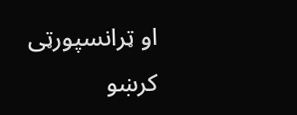او ټرانسپورټی کرښو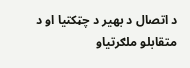د اتصال د بهیر د چټکتیا او د متقابلو ملګرتیاو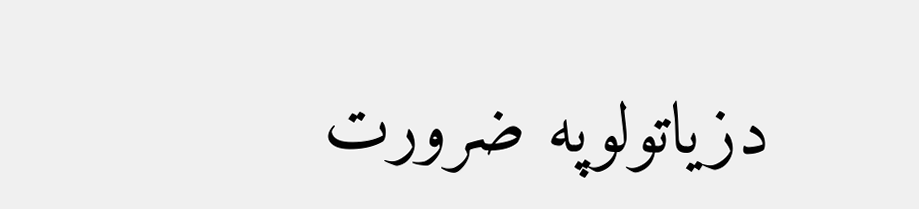دزیاتولوپه ضرورت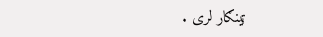ټینګار لری .